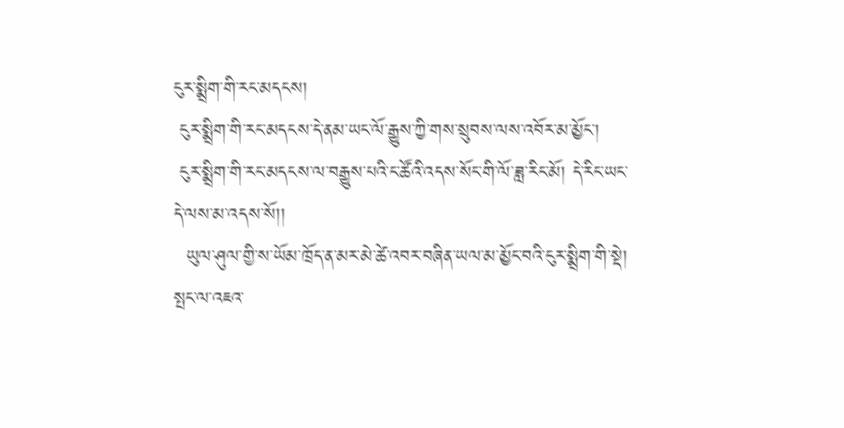ངུར་སྨྲིག་གི་རང་མདངས།
 ངུར་སྨྲིག་གི་རང་མདངས་དེ་ནམ་ཡང་ལོ་རྒྱུས་ཀྱི་གས་སྲུབས་ལས་འབོར་མ་མྱོང་།
 ངུར་སྨྲིག་གི་རང་མདངས་ལ་བརྒྱུས་པའི་ང་ཚོའི་འདས་སོང་གི་ལོ་ཟླ་རིང་མོ། དེ་རིང་ཡང་དེ་ལས་མ་འདས་སོ།།
  ཡུལ་ཤུལ་གྱི་ས་ཡོམ་ཁྲོད་ན་མར་མེ་ཚེ་འབར་བཞིན་ཡལ་མ་མྱོང་བའི་ངུར་སྨྲིག་གི་སྡེ། སྤང་ལ་འཇའ་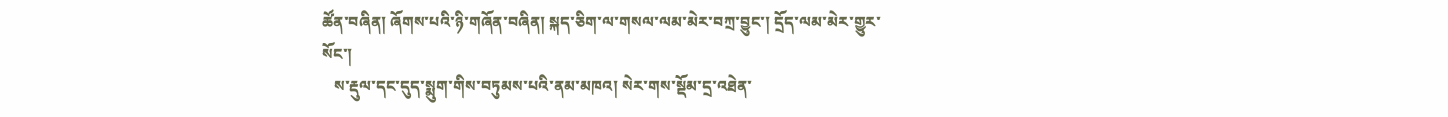ཚོན་བཞིན། ཞོགས་པའི་ཉི་གཞོན་བཞིན། སྐད་ཅིག་ལ་གསལ་ལམ་མེར་བཀྲ་བྱུང་། དྲོད་ལམ་མེར་གྱུར་སོང་།
   ས་རྡུལ་དང་དུད་སྨུག་གིས་བཏུམས་པའི་ནམ་མཁའ། སེར་གས་སྡོམ་དྲ་འཐེན་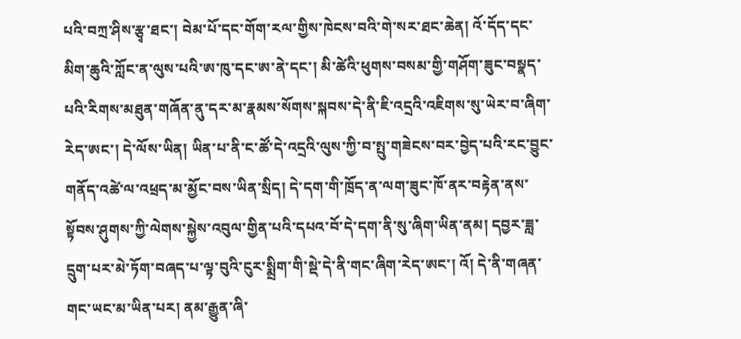པའི་བཀྲ་ཤིས་རྩྭ་ཐང་། བེམ་པོ་དང་གོག་རལ་གྱིས་ཁེངས་བའི་གེ་སར་ཐང་ཆེན། འོ་དོད་དང་མིག་ཆུའི་ཀློང་ན་ལུས་པའི་ཨ་ཁུ་དང་ཨ་ནེ་དང་། མི་ཚེའི་ཕུགས་བསམ་གྱི་གཤོག་ཟུང་བསྣད་པའི་རིགས་མཐུན་གཞོན་ནུ་དར་མ་རྣམས་སོགས་སྐབས་དེ་ནི་ཇི་འདྲའི་འཇིགས་སུ་ཡེར་བ་ཞིག་རེད་ཨང་། དེ་ལོས་ཡིན། ཡིན་པ་ནི་ང་ཚོ་དེ་འདྲའི་ལུས་ཀྱི་བ་སྤུ་གཟེངས་བར་བྱེད་པའི་རང་བྱུང་གནོད་འཚེ་ལ་འཕྲད་མ་མྱོང་བས་ཡིན་སྲིད། དེ་དག་གི་ཁྲོད་ན་ལག་ཟུང་ཁོ་ནར་བརྟེན་ནས་སྟོབས་ཤུགས་ཀྱི་ལེགས་སྐྱེས་འབུལ་གྱིན་པའི་དཔའ་བོ་དེ་དག་ནི་སུ་ཞིག་ཡིན་ནམ། དབྱར་ཟླ་དྲུག་པར་མེ་ཏོག་བཞད་པ་ལྟ་བུའི་ངུར་སྨྲིག་གི་སྡེ་དེ་ནི་གང་ཞིག་རེད་ཨང་། འོ། དེ་ནི་གཞན་གང་ཡང་མ་ཡིན་པར། ནམ་རྒྱུན་ཞི་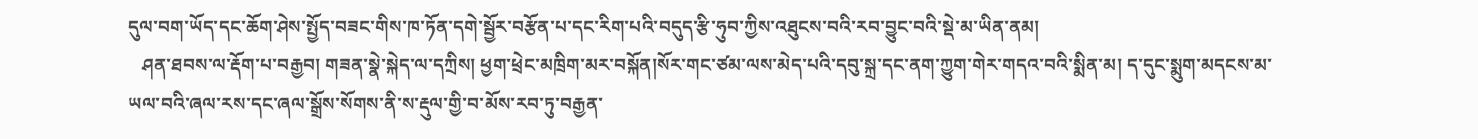དུལ་བག་ཡོད་དང་ཆོག་ཤེས་སྤྱོད་བཟང་གིས་ཁ་ཏོན་དགེ་སྦྱོར་བརྩོན་པ་དང་རིག་པའི་བདུད་རྩི་ཧུབ་ཀྱིས་འཐུངས་བའི་རབ་བྱུང་བའི་སྡེ་མ་ཡིན་ནམ།
   ཤན་ཐབས་ལ་རྡོག་པ་བརྒྱབ། གཟན་སྣེ་སྐེད་ལ་དཀྲིས། ཕྱག་ཕྲེང་མཁྲིག་མར་བསྐོན།སོར་གང་ཙམ་ལས་མེད་པའི་དབུ་སྐྲ་དང་ནག་ཀྱུག་གེར་གདའ་བའི་སྨིན་མ། ད་དུང་སྨུག་མདངས་མ་ཡལ་བའི་ཞལ་རས་དང་ཞལ་སྒྲོས་སོགས་ནི་ས་རྡུལ་གྱི་བ་མོས་རབ་ཏུ་བརྒྱན་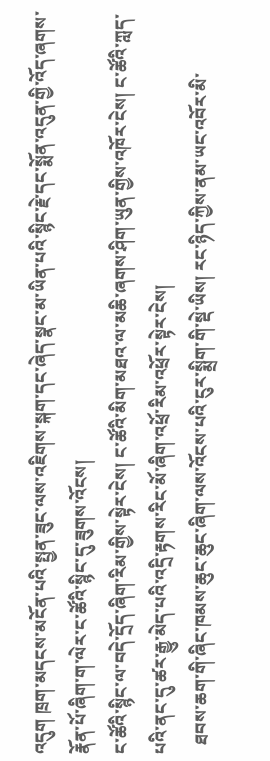འདུག ཁྲག་མདངས་མངོན་པའི་སྤྱན་ཟུང་ལས་འཇིགས་སྐག་དང་ཞེད་སྣང་མ་ཡིན་པའི་སྙིང་རྗེ་དང་སྨོན་འདུན་གྱི་འོད་ཞགས་རྣོན་པོ་ཞིག་ག་ལེར་ང་ཚོའི་སྙིང་དུ་ཟུགས་འོངས།
ང་ཚོའི་སྙིང་ལ་བདེ་དྲོད་ཞིག་རིམ་གྱིས་སྟེར་ངེས། ང་ཚོའི་མིག་མཐའ་ལ་མཆི་ཞགས་ཤིག་ཡུན་གྱིས་འཁོར་ངེས། ང་ཚོའི་ཀླད་པའི་ནང་དུ་ཚར་རྒྱུ་མེད་པའི་འདྲི་རྟགས་རིང་མོ་ཞིག་འཕྲོ་རིམ་འཕྲོར་སྟེར་ངེས།
  ཐབས་ཆག་གི་ཞིང་ཁམས་ཆུང་ཆུང་ཞིག་ལས་འོངས་པའི་ངུར་སྨྲིག་གི་སྡེ་ཡིས། རང་ཉིད་ཀྱིས་ནམ་ཡང་འབོར་མི་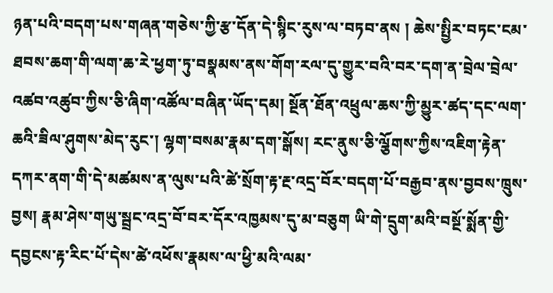ཉན་པའི་བདག་པས་གཞན་གཅེས་ཀྱི་རྩ་དོན་དེ་སྙིང་རུས་ལ་བཏབ་ནས ། ཆེས་སྤྱིར་བཏང་ངམ་ཐབས་ཆག་གི་ལག་ཆ་རེ་ཕྱག་ཏུ་བསྣམས་ནས་གོག་རལ་དུ་གྱུར་བའི་བར་དག་ན་བྲེལ་བྲེལ་འཚབ་འཚུབ་ཀྱིས་ཅི་ཞིག་འཚོལ་བཞིན་ཡོད་དམ། སྔོན་ཐོན་འཕྲུལ་ཆས་ཀྱི་མྱུར་ཚད་དང་ལག་ཆའི་ཟིལ་ཤུགས་མེད་རུང་། ལྷག་བསམ་རྣམ་དག་སྒོས། རང་ནུས་ཅི་ལྕོགས་ཀྱིས་འཇིག་རྟེན་དཀར་ནག་གི་དེ་མཚམས་ན་ལུས་པའི་ཚེ་སྲོག་རྟ་རྔ་འདྲ་བོར་བདག་པོ་བརྒྱབ་ནས་བྱབས་ཁྲུས་བྱས། རྣམ་ཤེས་གཡུ་སྦྲང་འདྲ་བོ་བར་དོར་འཁྱམས་དུ་མ་བཅུག ཡི་གེ་དྲུག་མའི་བསྔོ་སྨོན་གྱི་དབྱངས་རྟ་རིང་པོ་དེས་ཚེ་འཕོས་རྣམས་ལ་ཕྱི་མའི་ལམ་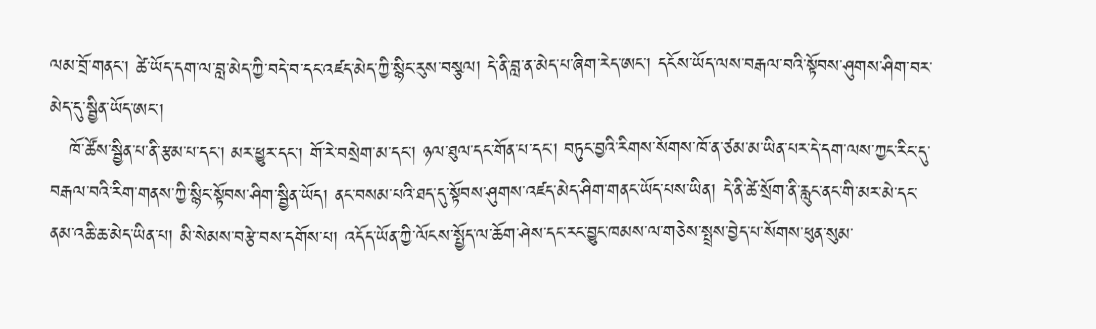ལམ་བྲོ་གནང་། ཚེ་ཡོད་དག་ལ་བླ་མེད་ཀྱི་བདེ་བ་དང་འཛད་མེད་ཀྱི་སྙིང་རུས་བསྩལ། དེ་ནི་བླ་ན་མེད་པ་ཞིག་རེད་ཨང་། དངོས་ཡོད་ལས་བརྒལ་བའི་སྟོབས་ཤུགས་ཤིག་བར་མེད་དུ་སྦྱིན་ཡོད་ཨང་།
   ཁོ་ཚོས་སྦྱིན་པ་ནི་རྩམ་པ་དང་། མར་ཕྱུར་དང་། གོ་རེ་བསྲེག་མ་དང་། ཉལ་ཐུལ་དང་གོན་པ་དང་། བཏུང་བྱའི་རིགས་སོགས་ཁོ་ན་ཙམ་མ་ཡིན་པར་དེ་དག་ལས་ཀྱང་རིང་དུ་བརྒལ་བའི་རིག་གནས་ཀྱི་སྙིང་སྟོབས་ཤིག་སྦྱིན་ཡོད། ནང་བསམ་པའི་ཐད་དུ་སྟོབས་ཤུགས་འཛད་མེད་ཤིག་གནང་ཡོད་པས་ཡིན། དེ་ནི་ཚེ་སྲོག་ནི་རླུང་ནང་གི་མར་མེ་དང་ནམ་འཆི་ཆ་མེད་ཡིན་པ། མི་སེམས་བརྩེ་བས་དགོས་པ། འདོད་ཡོན་ཀྱི་ལོངས་སྤྱོད་ལ་ཆོག་ཤེས་དང་རང་བྱུང་ཁམས་ལ་གཅེས་སྤྲས་བྱེད་པ་སོགས་ཕུན་སུམ་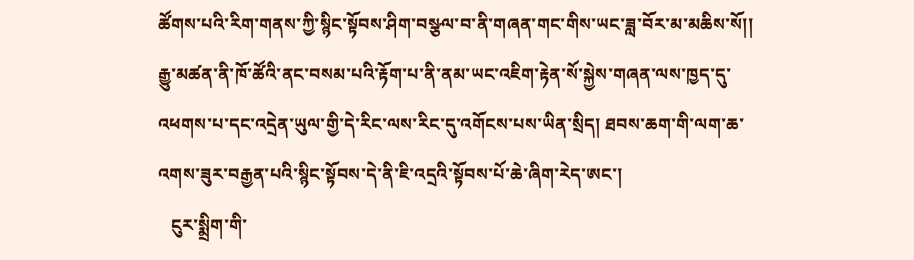ཚོགས་པའི་རིག་གནས་ཀྱི་སྙིང་སྟོབས་ཤིག་བསྩལ་བ་ནི་གཞན་གང་གིས་ཡང་ཟླ་བོར་མ་མཆིས་སོ།། རྒྱུ་མཚན་ནི་ཁོ་ཚོའི་ནང་བསམ་པའི་རྟོག་པ་ནི་ནམ་ཡང་འཇིག་རྟེན་སོ་སྐྱེས་གཞན་ལས་ཁྱད་དུ་འཕགས་པ་དང་འདྲེན་ཡུལ་གྱི་དེ་རིང་ལས་རིང་དུ་འགོངས་པས་ཡིན་སྲིད། ཐབས་ཆག་གི་ལག་ཆ་འགས་ཟུར་བརྒྱན་པའི་སྙིང་སྟོབས་དེ་ནི་ཇི་འདྲའི་སྟོབས་པོ་ཆེ་ཞིག་རེད་ཨང་།
   ངུར་སྨྲིག་གི་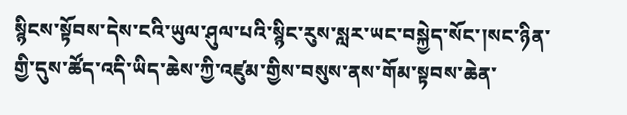སྙིངས་སྟོབས་དེས་ངའི་ཡུལ་ཤུལ་པའི་སྙིང་རུས་སླར་ཡང་བསྐྱེད་སོང་།སང་ཉིན་གྱི་དུས་ཚོད་འདི་ཡིད་ཆེས་ཀྱི་འཛུམ་གྱིས་བསུས་ནས་གོམ་སྟབས་ཆེན་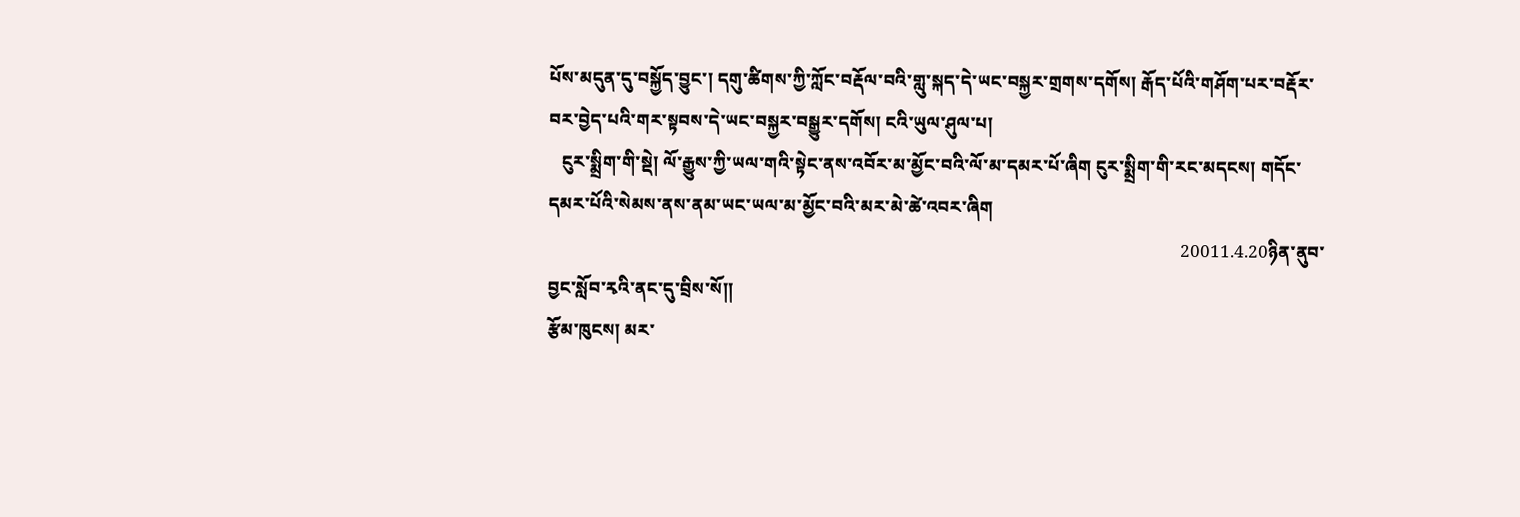པོས་མདུན་དུ་བསྐྱོད་བྱུང་། དགུ་ཚིགས་ཀྱི་ཀློང་བརྡོལ་བའི་གླུ་སྐད་དེ་ཡང་བསྐྱར་གྲགས་དགོས། རྒོད་པོའི་གཤོག་པར་བརྡོར་བར་བྱེད་པའི་གར་སྟབས་དེ་ཡང་བསྐྱར་བསྒྱུར་དགོས། ངའི་ཡུལ་ཤུལ་པ།
   ངུར་སྨྲིག་གི་སྡེ། ལོ་རྒྱུས་ཀྱི་ཡལ་གའི་སྟེང་ནས་འབོར་མ་མྱོང་བའི་ལོ་མ་དམར་པོ་ཞིག ངུར་སྨྲིག་གི་རང་མདངས། གདོང་དམར་པོའི་སེམས་ནས་ནམ་ཡང་ཡལ་མ་མྱོང་བའི་མར་མེ་ཚེ་འབར་ཞིག
                                                                                                                                               20011.4.20ཉིན་ནུབ་བྱང་སློབ་རྭའི་ནང་དུ་བྲིས་སོ།།
རྩོམ་ཁུངས། མར་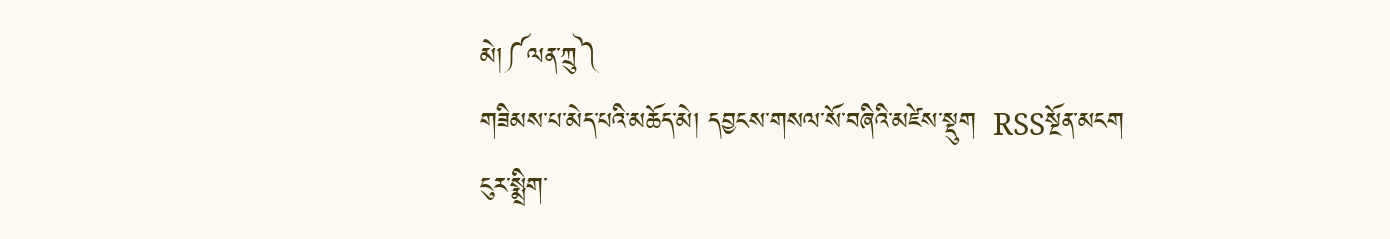མེ།༼ལན་ཀྲུ༽
གཟིམས་པ་མེད་པའི་མཆོད་མེ། དབྱངས་གསལ་སོ་བཞིའི་མཛེས་སྡུག  RSSསྔོན་མངག
ངུར་སྨྲིག་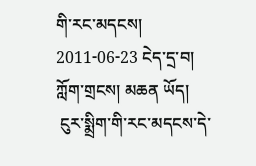གི་རང་མདངས།
2011-06-23 ངེད་དྲ་བ། ཀློག་གྲངས། མཆན ཡོད།
 ངུར་སྨྲིག་གི་རང་མདངས་དེ་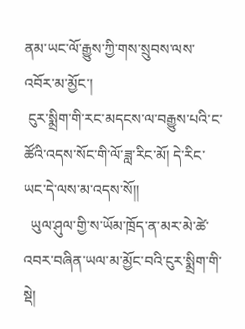ནམ་ཡང་ལོ་རྒྱུས་ཀྱི་གས་སྲུབས་ལས་འབོར་མ་མྱོང་།
 ངུར་སྨྲིག་གི་རང་མདངས་ལ་བརྒྱུས་པའི་ང་ཚོའི་འདས་སོང་གི་ལོ་ཟླ་རིང་མོ། དེ་རིང་ཡང་དེ་ལས་མ་འདས་སོ།།
  ཡུལ་ཤུལ་གྱི་ས་ཡོམ་ཁྲོད་ན་མར་མེ་ཚེ་འབར་བཞིན་ཡལ་མ་མྱོང་བའི་ངུར་སྨྲིག་གི་སྡེ།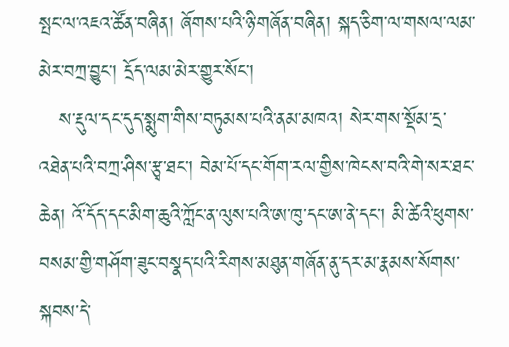སྤང་ལ་འཇའ་ཚོན་བཞིན། ཞོགས་པའི་ཉི་གཞོན་བཞིན། སྐད་ཅིག་ལ་གསལ་ལམ་མེར་བཀྲ་བྱུང་། དྲོད་ལམ་མེར་གྱུར་སོང་།
   ས་རྡུལ་དང་དུད་སྨུག་གིས་བཏུམས་པའི་ནམ་མཁའ། སེར་གས་སྡོམ་དྲ་འཐེན་པའི་བཀྲ་ཤིས་རྩྭ་ཐང་། བེམ་པོ་དང་གོག་རལ་གྱིས་ཁེངས་བའི་གེ་སར་ཐང་ཆེན། འོ་དོད་དང་མིག་ཆུའི་ཀློང་ན་ལུས་པའི་ཨ་ཁུ་དང་ཨ་ནེ་དང་། མི་ཚེའི་ཕུགས་བསམ་གྱི་གཤོག་ཟུང་བསྣད་པའི་རིགས་མཐུན་གཞོན་ནུ་དར་མ་རྣམས་སོགས་སྐབས་དེ་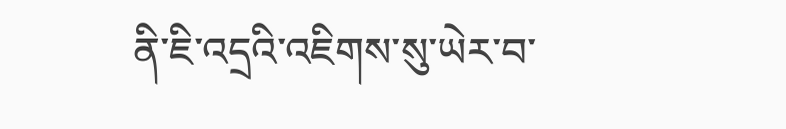ནི་ཇི་འདྲའི་འཇིགས་སུ་ཡེར་བ་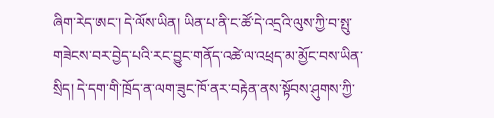ཞིག་རེད་ཨང་། དེ་ལོས་ཡིན། ཡིན་པ་ནི་ང་ཚོ་དེ་འདྲའི་ལུས་ཀྱི་བ་སྤུ་གཟེངས་བར་བྱེད་པའི་རང་བྱུང་གནོད་འཚེ་ལ་འཕྲད་མ་མྱོང་བས་ཡིན་སྲིད། དེ་དག་གི་ཁྲོད་ན་ལག་ཟུང་ཁོ་ནར་བརྟེན་ནས་སྟོབས་ཤུགས་ཀྱི་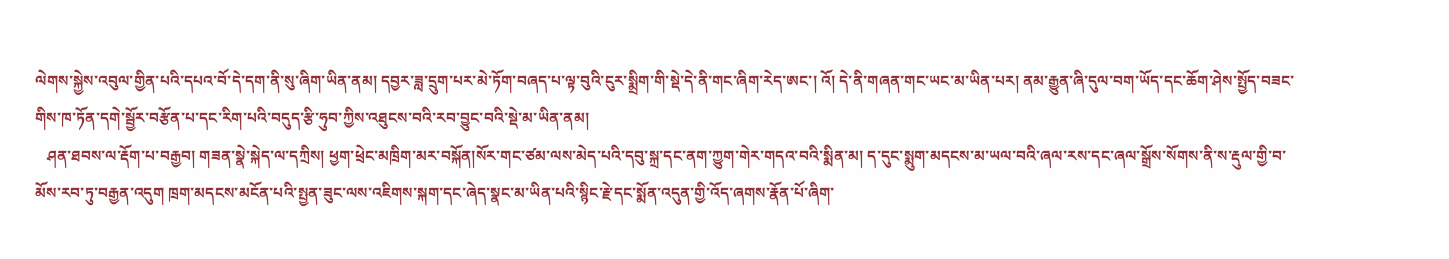ལེགས་སྐྱེས་འབུལ་གྱིན་པའི་དཔའ་བོ་དེ་དག་ནི་སུ་ཞིག་ཡིན་ནམ། དབྱར་ཟླ་དྲུག་པར་མེ་ཏོག་བཞད་པ་ལྟ་བུའི་ངུར་སྨྲིག་གི་སྡེ་དེ་ནི་གང་ཞིག་རེད་ཨང་། འོ། དེ་ནི་གཞན་གང་ཡང་མ་ཡིན་པར། ནམ་རྒྱུན་ཞི་དུལ་བག་ཡོད་དང་ཆོག་ཤེས་སྤྱོད་བཟང་གིས་ཁ་ཏོན་དགེ་སྦྱོར་བརྩོན་པ་དང་རིག་པའི་བདུད་རྩི་ཧུབ་ཀྱིས་འཐུངས་བའི་རབ་བྱུང་བའི་སྡེ་མ་ཡིན་ནམ།
   ཤན་ཐབས་ལ་རྡོག་པ་བརྒྱབ། གཟན་སྣེ་སྐེད་ལ་དཀྲིས། ཕྱག་ཕྲེང་མཁྲིག་མར་བསྐོན།སོར་གང་ཙམ་ལས་མེད་པའི་དབུ་སྐྲ་དང་ནག་ཀྱུག་གེར་གདའ་བའི་སྨིན་མ། ད་དུང་སྨུག་མདངས་མ་ཡལ་བའི་ཞལ་རས་དང་ཞལ་སྒྲོས་སོགས་ནི་ས་རྡུལ་གྱི་བ་མོས་རབ་ཏུ་བརྒྱན་འདུག ཁྲག་མདངས་མངོན་པའི་སྤྱན་ཟུང་ལས་འཇིགས་སྐག་དང་ཞེད་སྣང་མ་ཡིན་པའི་སྙིང་རྗེ་དང་སྨོན་འདུན་གྱི་འོད་ཞགས་རྣོན་པོ་ཞིག་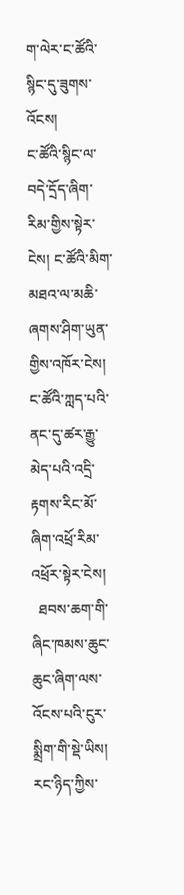ག་ལེར་ང་ཚོའི་སྙིང་དུ་ཟུགས་འོངས།
ང་ཚོའི་སྙིང་ལ་བདེ་དྲོད་ཞིག་རིམ་གྱིས་སྟེར་ངེས། ང་ཚོའི་མིག་མཐའ་ལ་མཆི་ཞགས་ཤིག་ཡུན་གྱིས་འཁོར་ངེས། ང་ཚོའི་ཀླད་པའི་ནང་དུ་ཚར་རྒྱུ་མེད་པའི་འདྲི་རྟགས་རིང་མོ་ཞིག་འཕྲོ་རིམ་འཕྲོར་སྟེར་ངེས།
  ཐབས་ཆག་གི་ཞིང་ཁམས་ཆུང་ཆུང་ཞིག་ལས་འོངས་པའི་ངུར་སྨྲིག་གི་སྡེ་ཡིས། རང་ཉིད་ཀྱིས་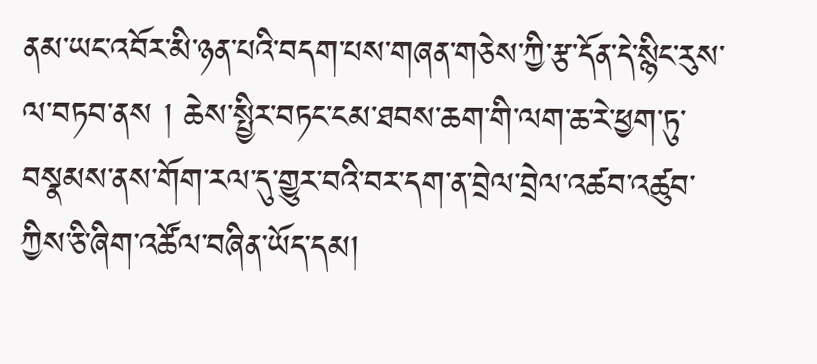ནམ་ཡང་འབོར་མི་ཉན་པའི་བདག་པས་གཞན་གཅེས་ཀྱི་རྩ་དོན་དེ་སྙིང་རུས་ལ་བཏབ་ནས ། ཆེས་སྤྱིར་བཏང་ངམ་ཐབས་ཆག་གི་ལག་ཆ་རེ་ཕྱག་ཏུ་བསྣམས་ནས་གོག་རལ་དུ་གྱུར་བའི་བར་དག་ན་བྲེལ་བྲེལ་འཚབ་འཚུབ་ཀྱིས་ཅི་ཞིག་འཚོལ་བཞིན་ཡོད་དམ།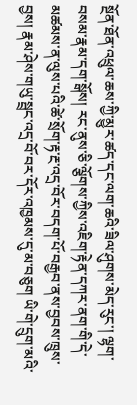སྔོན་ཐོན་འཕྲུལ་ཆས་ཀྱི་མྱུར་ཚད་དང་ལག་ཆའི་ཟིལ་ཤུགས་མེད་རུང་། ལྷག་བསམ་རྣམ་དག་སྒོས། རང་ནུས་ཅི་ལྕོགས་ཀྱིས་འཇིག་རྟེན་དཀར་ནག་གི་དེ་མཚམས་ན་ལུས་པའི་ཚེ་སྲོག་རྟ་རྔ་འདྲ་བོར་བདག་པོ་བརྒྱབ་ནས་བྱབས་ཁྲུས་བྱས། རྣམ་ཤེས་གཡུ་སྦྲང་འདྲ་བོ་བར་དོར་འཁྱམས་དུ་མ་བཅུག ཡི་གེ་དྲུག་མའི་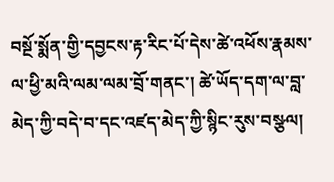བསྔོ་སྨོན་གྱི་དབྱངས་རྟ་རིང་པོ་དེས་ཚེ་འཕོས་རྣམས་ལ་ཕྱི་མའི་ལམ་ལམ་བྲོ་གནང་། ཚེ་ཡོད་དག་ལ་བླ་མེད་ཀྱི་བདེ་བ་དང་འཛད་མེད་ཀྱི་སྙིང་རུས་བསྩལ།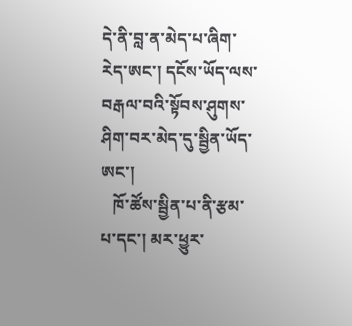དེ་ནི་བླ་ན་མེད་པ་ཞིག་རེད་ཨང་། དངོས་ཡོད་ལས་བརྒལ་བའི་སྟོབས་ཤུགས་ཤིག་བར་མེད་དུ་སྦྱིན་ཡོད་ཨང་།
   ཁོ་ཚོས་སྦྱིན་པ་ནི་རྩམ་པ་དང་། མར་ཕྱུར་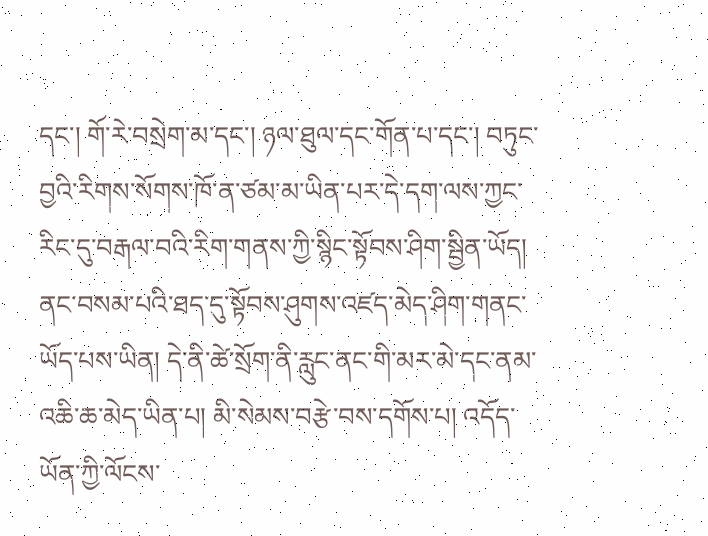དང་། གོ་རེ་བསྲེག་མ་དང་། ཉལ་ཐུལ་དང་གོན་པ་དང་། བཏུང་བྱའི་རིགས་སོགས་ཁོ་ན་ཙམ་མ་ཡིན་པར་དེ་དག་ལས་ཀྱང་རིང་དུ་བརྒལ་བའི་རིག་གནས་ཀྱི་སྙིང་སྟོབས་ཤིག་སྦྱིན་ཡོད། ནང་བསམ་པའི་ཐད་དུ་སྟོབས་ཤུགས་འཛད་མེད་ཤིག་གནང་ཡོད་པས་ཡིན། དེ་ནི་ཚེ་སྲོག་ནི་རླུང་ནང་གི་མར་མེ་དང་ནམ་འཆི་ཆ་མེད་ཡིན་པ། མི་སེམས་བརྩེ་བས་དགོས་པ། འདོད་ཡོན་ཀྱི་ལོངས་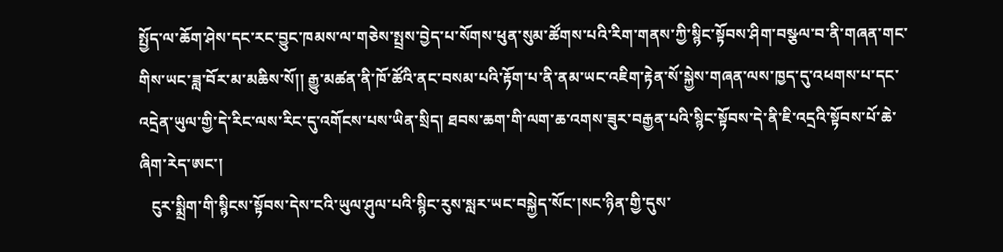སྤྱོད་ལ་ཆོག་ཤེས་དང་རང་བྱུང་ཁམས་ལ་གཅེས་སྤྲས་བྱེད་པ་སོགས་ཕུན་སུམ་ཚོགས་པའི་རིག་གནས་ཀྱི་སྙིང་སྟོབས་ཤིག་བསྩལ་བ་ནི་གཞན་གང་གིས་ཡང་ཟླ་བོར་མ་མཆིས་སོ།། རྒྱུ་མཚན་ནི་ཁོ་ཚོའི་ནང་བསམ་པའི་རྟོག་པ་ནི་ནམ་ཡང་འཇིག་རྟེན་སོ་སྐྱེས་གཞན་ལས་ཁྱད་དུ་འཕགས་པ་དང་འདྲེན་ཡུལ་གྱི་དེ་རིང་ལས་རིང་དུ་འགོངས་པས་ཡིན་སྲིད། ཐབས་ཆག་གི་ལག་ཆ་འགས་ཟུར་བརྒྱན་པའི་སྙིང་སྟོབས་དེ་ནི་ཇི་འདྲའི་སྟོབས་པོ་ཆེ་ཞིག་རེད་ཨང་།
   ངུར་སྨྲིག་གི་སྙིངས་སྟོབས་དེས་ངའི་ཡུལ་ཤུལ་པའི་སྙིང་རུས་སླར་ཡང་བསྐྱེད་སོང་།སང་ཉིན་གྱི་དུས་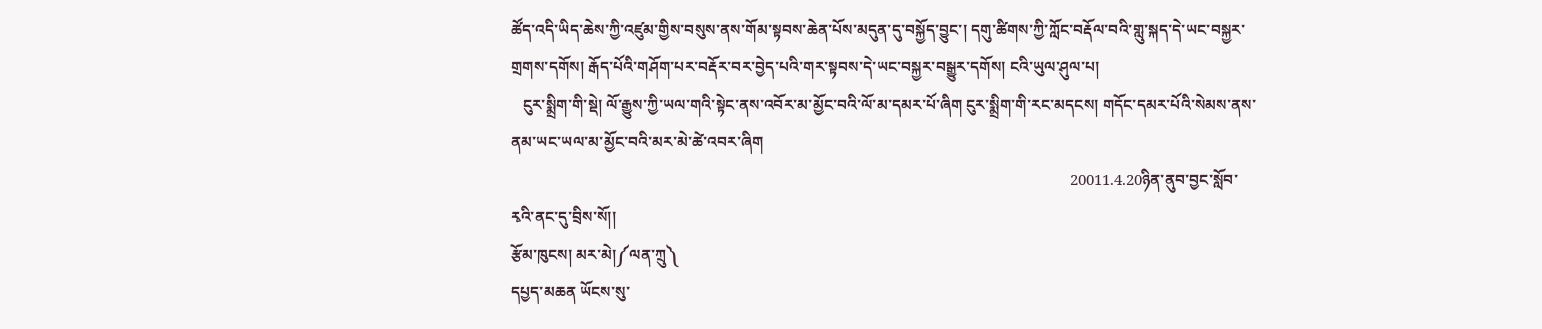ཚོད་འདི་ཡིད་ཆེས་ཀྱི་འཛུམ་གྱིས་བསུས་ནས་གོམ་སྟབས་ཆེན་པོས་མདུན་དུ་བསྐྱོད་བྱུང་། དགུ་ཚིགས་ཀྱི་ཀློང་བརྡོལ་བའི་གླུ་སྐད་དེ་ཡང་བསྐྱར་གྲགས་དགོས། རྒོད་པོའི་གཤོག་པར་བརྡོར་བར་བྱེད་པའི་གར་སྟབས་དེ་ཡང་བསྐྱར་བསྒྱུར་དགོས། ངའི་ཡུལ་ཤུལ་པ།
   ངུར་སྨྲིག་གི་སྡེ། ལོ་རྒྱུས་ཀྱི་ཡལ་གའི་སྟེང་ནས་འབོར་མ་མྱོང་བའི་ལོ་མ་དམར་པོ་ཞིག ངུར་སྨྲིག་གི་རང་མདངས། གདོང་དམར་པོའི་སེམས་ནས་ནམ་ཡང་ཡལ་མ་མྱོང་བའི་མར་མེ་ཚེ་འབར་ཞིག
                                                                                                                                               20011.4.20ཉིན་ནུབ་བྱང་སློབ་རྭའི་ནང་དུ་བྲིས་སོ།།
རྩོམ་ཁུངས། མར་མེ།༼ལན་ཀྲུ༽
དཔྱད་མཆན ཡོངས་སུ་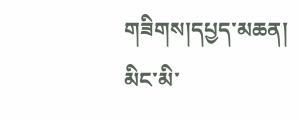གཟིགས།དཔྱད་མཆན།
མིང་མི་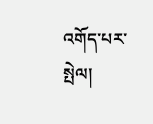འགོད་པར་སྤེལ།